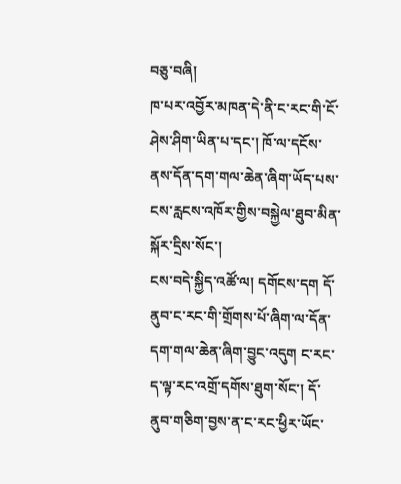བཅུ་བཞི།
ཁ་པར་འབྱོར་མཁན་དེ་ནི་ང་རང་གི་ངོ་ཤེས་ཤིག་ཡིན་པ་དང་། ཁོ་ལ་དངོས་ནས་དོན་དག་གལ་ཆེན་ཞིག་ཡོད་པས་ངས་རླངས་འཁོར་གྱིས་བསྐྱེལ་ཐུབ་མིན་སྐོར་དྲིས་སོང་།
ངས་བདེ་སྐྱིད་འཚོ་ལ། དགོངས་དག དོ་ནུབ་ང་རང་གི་གྲོགས་པོ་ཞིག་ལ་དོན་དག་གལ་ཆེན་ཞིག་བྱུང་འདུག ང་རང་ད་ལྟ་རང་འགྲོ་དགོས་ཐུག་སོང་། དོ་ནུབ་གཅིག་བྱས་ན་ང་རང་ཕྱིར་ཡོང་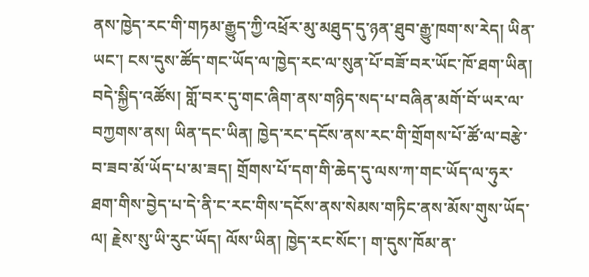ནས་ཁྱེད་རང་གི་གཏམ་རྒྱུད་ཀྱི་འཕྲོར་མུ་མཐུད་དུ་ཉན་ཐུབ་རྒྱུ་ཁག་ས་རེད། ཡིན་ཡང་། ངས་དུས་ཚོད་གང་ཡོད་ལ་ཁྱེད་རང་ལ་སུན་པོ་བཟོ་བར་ཡོང་ཁོ་ཐག་ཡིན།
བདེ་སྐྱིད་འཚོས། གློ་བར་དུ་གང་ཞིག་ནས་གཉིད་སད་པ་བཞིན་མགོ་བོ་ཡར་ལ་བཀྱགས་ནས། ཡིན་དང་ཡིན། ཁྱེད་རང་དངོས་ནས་རང་གི་གྲོགས་པོ་ཚོ་ལ་བརྩེ་བ་ཟབ་མོ་ཡོད་པ་མ་ཟད། གྲོགས་པོ་དག་གི་ཆེད་དུ་ལས་ཀ་གང་ཡོད་ལ་ཧུར་ཐག་གིས་བྱེད་པ་དེ་ནི་ང་རང་གིས་དངོས་ནས་སེམས་གཏིང་ནས་མོས་གུས་ཡོད་ལ། རྗེས་སུ་ཡི་རུང་ཡོད། ལོས་ཡིན། ཁྱེད་རང་སོང་། ག་དུས་ཁོམ་ན་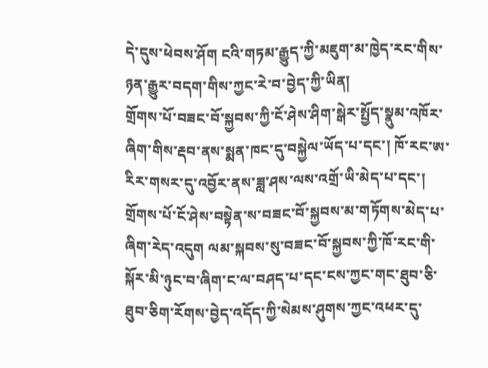དེ་དུས་ཕེབས་ཤོག ངའི་གཏམ་རྒྱུད་ཀྱི་མཇུག་མ་ཁྱེད་རང་གིས་ཉན་རྒྱུར་བདག་གིས་ཀྱང་རེ་བ་བྱེད་ཀྱི་ཡིན།
གྲོགས་པོ་བཟང་བོ་སྐྱབས་ཀྱི་ངོ་ཤེས་ཤིག་སྒེར་སྤྱོད་སྣུམ་འཁོར་ཞིག་གིས་རྡབ་ནས་སྨན་ཁང་དུ་བསྐྱེལ་ཡོད་པ་དང་། ཁོ་རང་ཨ་རིར་གསར་དུ་འབྱོར་ནས་ཟླ་ཤས་ལས་འགྲོ་ཡི་མེད་པ་དང་། གྲོགས་པོ་ངོ་ཤེས་བསྟེན་ས་བཟང་བོ་སྐྱབས་མ་གཏོགས་མེད་པ་ཞིག་རེད་འདུག ལམ་སྐབས་སུ་བཟང་བོ་སྐྱབས་ཀྱི་ཁོ་རང་གི་སྐོར་མི་ཉུང་བ་ཞིག་ང་ལ་བཤད་པ་དང་ངས་ཀྱང་གང་ཐུབ་ཅི་ཐུབ་ཅིག་རོགས་བྱེད་འདོད་ཀྱི་སེམས་ཤུགས་ཀྱང་འཕར་དུ་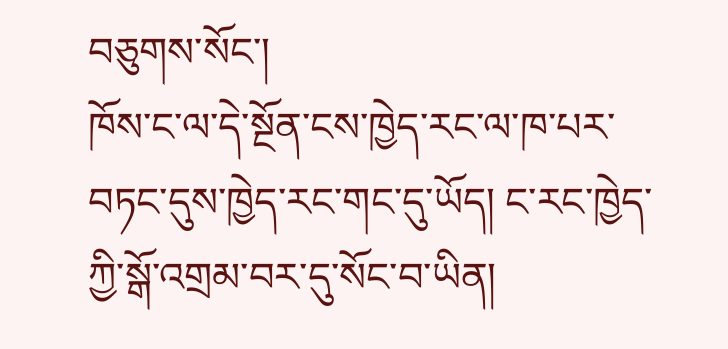བཅུགས་སོང་།
ཁོས་ང་ལ་དེ་སྔོན་ངས་ཁྱེད་རང་ལ་ཁ་པར་བཏང་དུས་ཁྱེད་རང་གང་དུ་ཡོད། ང་རང་ཁྱེད་ཀྱི་སྒོ་འགྲམ་བར་དུ་སོང་བ་ཡིན།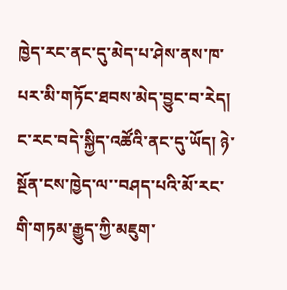ཁྱེད་རང་ནང་དུ་མེད་པ་ཤེས་ནས་ཁ་པར་མི་གཏོང་ཐབས་མེད་བྱུང་བ་རེད།
ང་རང་བདེ་སྐྱིད་འཚོའི་ནང་དུ་ཡོད། ཉེ་སྔོན་ངས་ཁྱེད་ལ་་བཤད་པའི་མོ་རང་གི་གཏམ་རྒྱུད་ཀྱི་མཇུག་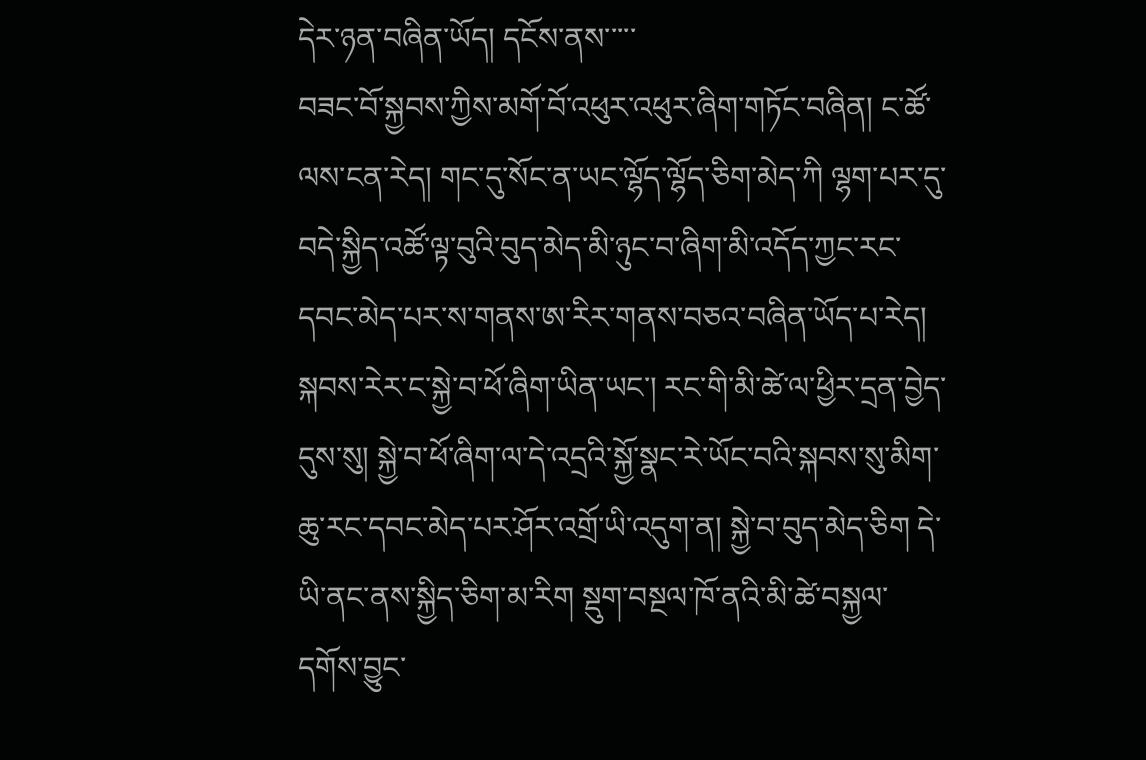དེར་ཉན་བཞིན་ཡོད། དངོས་ནས་་་་་
བཟང་བོ་སྐྱབས་ཀྱིས་མགོ་བོ་འཕུར་འཕུར་ཞིག་གཏོང་བཞིན། ང་ཚོ་ལས་ངན་རེད། གང་དུ་སོང་ན་ཡང་ལྷོད་ལྷོད་ཅིག་མེད་ཀི ལྷག་པར་དུ་བདེ་སྐྱིད་འཚོ་ལྟ་བུའི་བུད་མེད་མི་ཉུང་བ་ཞིག་མི་འདོད་ཀྱང་རང་དབང་མེད་པར་ས་གནས་ཨ་རིར་གནས་བཅའ་བཞིན་ཡོད་པ་རེད། སྐབས་རེར་ང་སྐྱེ་བ་ཕོ་ཞིག་ཡིན་ཡང་། རང་གི་མི་ཚེ་ལ་ཕྱིར་དྲན་བྱེད་དུས་སུ། སྐྱེ་བ་ཕོ་ཞིག་ལ་དེ་འདྲའི་སྐྱོ་སྣང་རེ་ཡོང་བའི་སྐབས་སུ་མིག་ཆུ་རང་དབང་མེད་པར་ཤོར་འགྲོ་ཡི་འདུག་ན། སྐྱེ་བ་བུད་མེད་ཅིག དེ་ཡི་ནང་ནས་སྐྱིད་ཅིག་མ་རིག སྡུག་བསྔལ་ཁོ་ནའི་མི་ཚེ་བསྐྱལ་དགོས་བྱུང་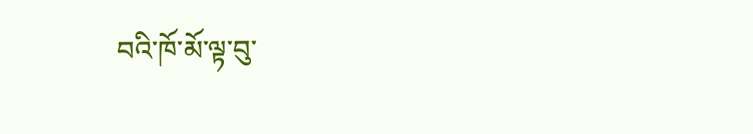བའི་ཁོ་མོ་ལྟ་བུ་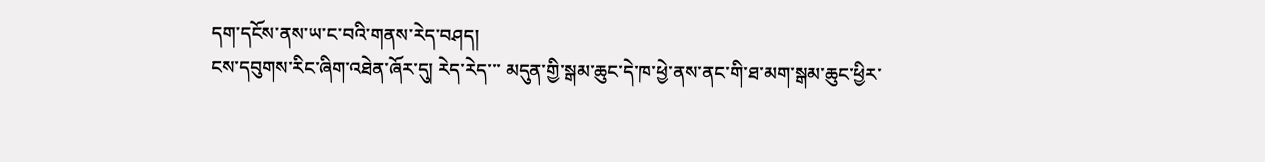དག་དངོས་ནས་ཡ་ང་བའི་གནས་རེད་བཤད།
ངས་དབུགས་རིང་ཞིག་འཐེན་ཞོར་དུ། རེད་རེད་་་ མདུན་གྱི་སྒམ་ཆུང་དེ་ཁ་ཕྱེ་ནས་ནང་གི་ཐ་མག་སྒམ་ཆུང་ཕྱིར་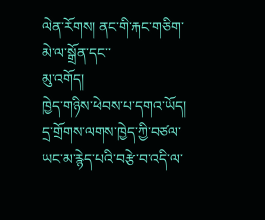ལེན་རོགས། ནང་གི་རྐང་གཅིག་མེ་ལ་སྒྲོན་དང་་
མུ་འགོད།
ཁྱེད་གཉིས་ཕེབས་པ་དགའ་ཡོད།
དྲ་གྲོགས་ལགས་ཁྱེད་ཀྱི་བཙལ་ཡང་མ་རྙེད་པའི་བརྩེ་བ་འདི་ལ་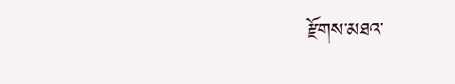རྫོགས་མཐའ་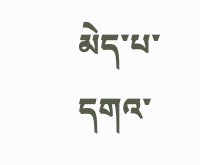མེད་པ་དགའ་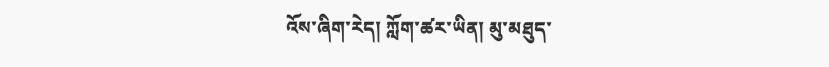འོས་ཞིག་རེད། ཀློག་ཚར་ཡིན། མུ་མཐུད་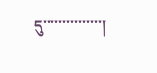དུ་་་་་་་་་་་་་་་།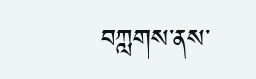བཀླགས་ནས་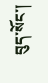བུད་སོང་།